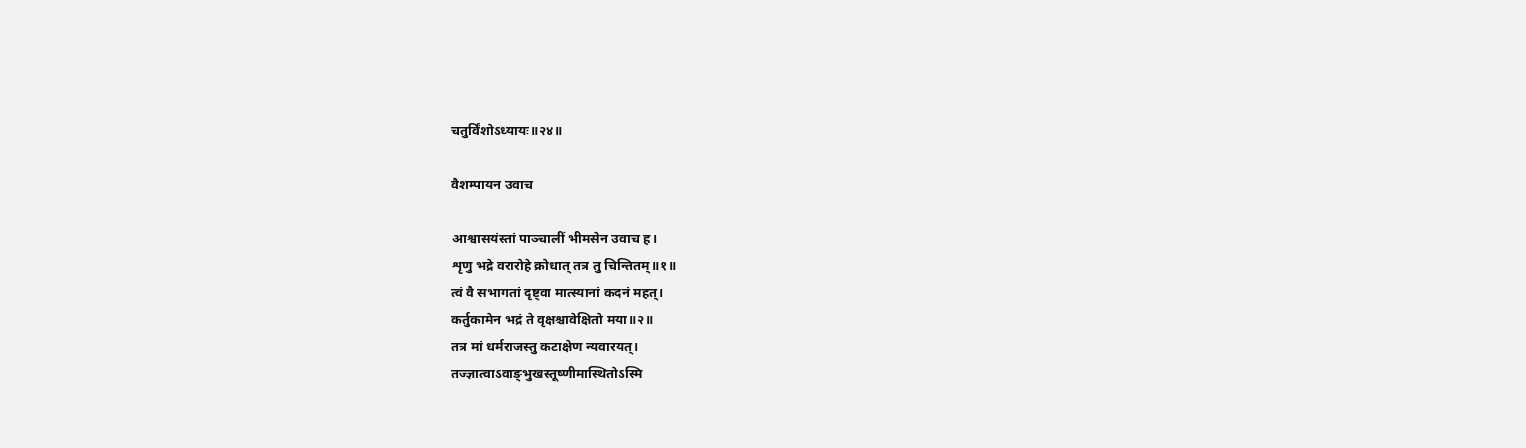चतुर्विंशोऽध्यायः॥२४॥

वैशम्पायन उवाच

आश्वासयंस्तां पाञ्चालीं भीमसेन उवाच ह।
शृणु भद्रे वरारोहे क्रोधात् तत्र तु चिन्तितम्॥१॥
त्वं वै सभागतां दृष्ट्वा मात्स्यानां कदनं महत्।
कर्तुकामेन भद्रं ते वृक्षश्चावेक्षितो मया॥२॥
तत्र मां धर्मराजस्तु कटाक्षेण न्यवारयत्।
तज्ज्ञात्वाऽवाङ्भुखस्तूष्णीमास्थितोऽस्मि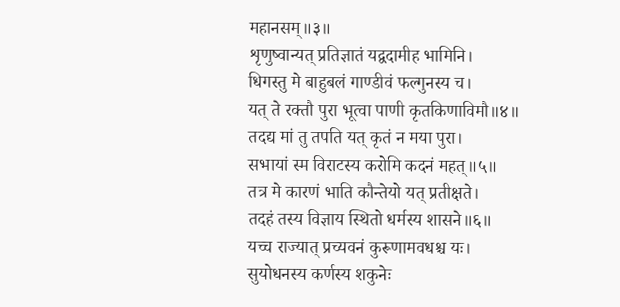महानसम्॥३॥
शृणुष्वान्यत् प्रतिज्ञातं यद्वदामीह भामिनि।
धिगस्तु मे बाहुबलं गाण्डीवं फल्गुनस्य च।
यत् ते रक्तौ पुरा भूत्वा पाणी कृतकिणाविमौ॥४॥
तदद्य मां तु तपति यत् कृतं न मया पुरा।
सभायां स्म विराटस्य करोमि कदनं महत्॥५॥
तत्र मे कारणं भाति कौन्तेयो यत् प्रतीक्षते।
तदहं तस्य विज्ञाय स्थितो धर्मस्य शासने॥६॥
यच्च राज्यात् प्रच्यवनं कुरूणामवधश्च यः।
सुयोधनस्य कर्णस्य शकुनेः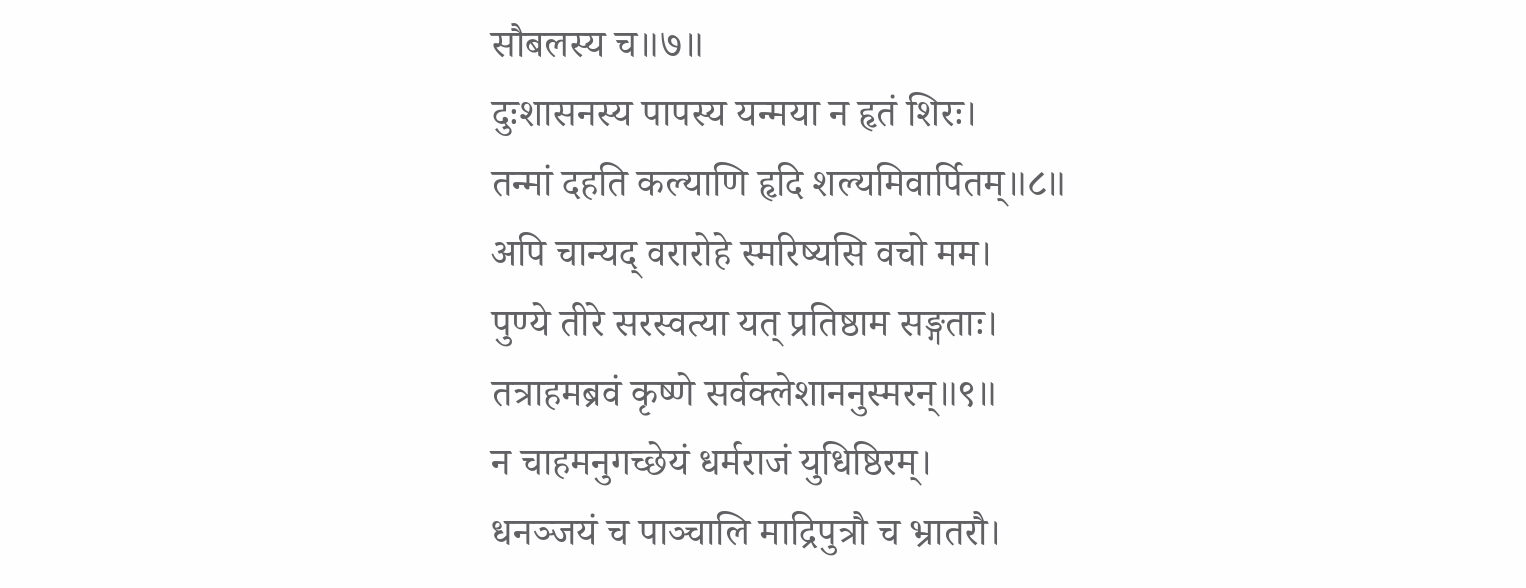सौबलस्य च॥७॥
दुःशासनस्य पापस्य यन्मया न हृतं शिरः।
तन्मां दहति कल्याणि हृदि शल्यमिवार्पितम्॥८॥
अपि चान्यद् वरारोहे स्मरिष्यसि वचो मम।
पुण्ये तीरे सरस्वत्या यत् प्रतिष्ठाम सङ्गताः।
तत्राहमब्रवं कृष्णे सर्वक्लेशाननुस्मरन्॥९॥
न चाहमनुगच्छेयं धर्मराजं युधिष्ठिरम्।
धनञ्जयं च पाञ्चालि माद्रिपुत्रौ च भ्रातरौ।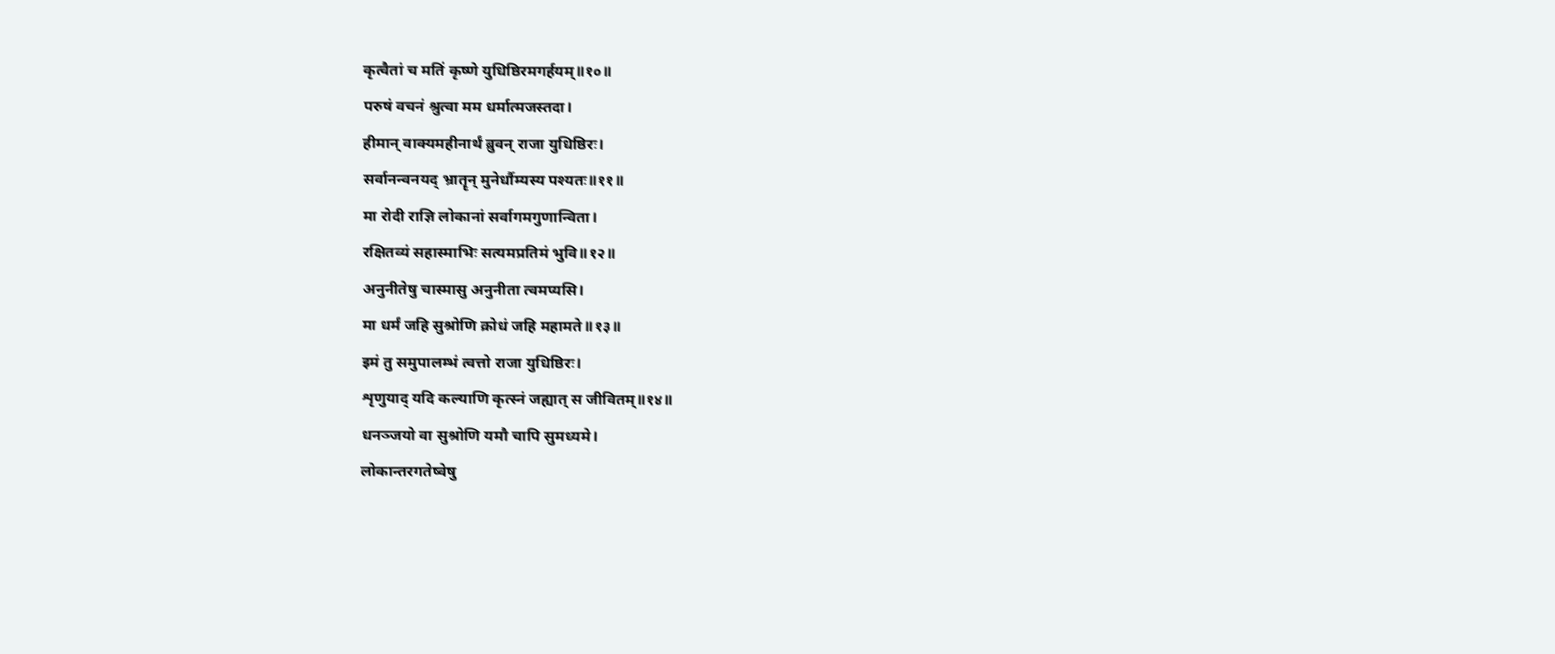कृत्वैतां च मतिं कृष्णे युधिष्ठिरमगर्हयम्॥१०॥
परुषं वचनं श्रुत्वा मम धर्मात्मजस्तदा।
हीमान् वाक्यमहीनार्थं ब्रुवन् राजा युधिष्ठिरः।
सर्वानन्वनयद् भ्रातॄन् मुनेर्धौम्यस्य पश्यतः॥११॥
मा रोदी राज्ञि लोकानां सर्वागमगुणान्विता।
रक्षितव्यं सहास्माभिः सत्यमप्रतिमं भुवि॥१२॥
अनुनीतेषु चास्मासु अनुनीता त्वमप्यसि।
मा धर्मं जहि सुश्रोणि क्रोधं जहि महामते॥१३॥
इमं तु समुपालम्भं त्वत्तो राजा युधिष्ठिरः।
शृणुयाद् यदि कल्याणि कृत्स्नं जह्यात् स जीवितम्॥१४॥
धनञ्जयो वा सुश्रोणि यमौ चापि सुमध्यमे।
लोकान्तरगतेष्वेषु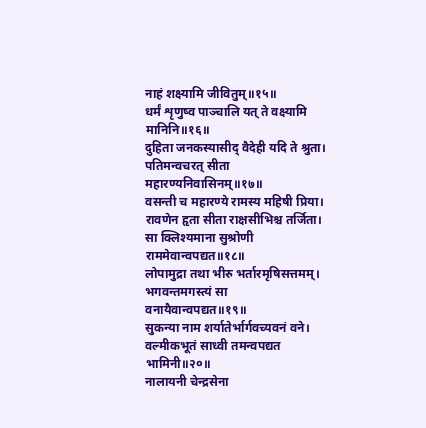नाहं शक्ष्यामि जीवितुम्॥१५॥
धर्मं शृणुष्व पाञ्चालि यत् ते वक्ष्यामि मानिनि॥१६॥
दुहिता जनकस्यासीद् वैदेही यदि ते श्रुता।
पतिमन्वचरत् सीता महारण्यनिवासिनम्॥१७॥
वसन्ती च महारण्ये रामस्य महिषी प्रिया।
रावणेन हृता सीता राक्षसीभिश्च तर्जिता।
सा क्लिश्यमाना सुश्रोणी राममेवान्वपद्यत॥१८॥
लोपामुद्रा तथा भीरु भर्तारमृषिसत्तमम्।
भगवन्तमगस्त्यं सा वनायैवान्वपद्यत॥१९॥
सुकन्या नाम शर्यातेर्भार्गवच्यवनं वने।
वल्मीकभूतं साध्वी तमन्वपद्यत भामिनी॥२०॥
नालायनी चेन्द्रसेना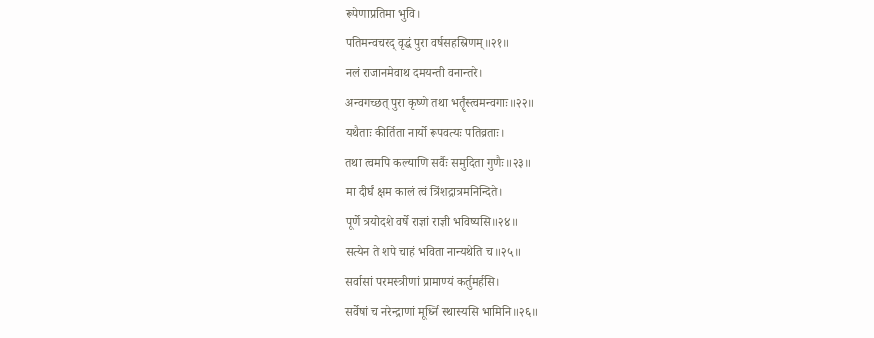रूपेणाप्रतिमा भुवि।
पतिमन्वचरद् वृद्धं पुरा वर्षसहस्रिणम्॥२१॥
नलं राजानमेवाथ दमयन्ती वनान्तरे।
अन्वगच्छत् पुरा कृष्णे तथा भर्तॄंस्त्वमन्वगाः॥२२॥
यथैताः कीर्तिता नार्यो रूपवत्यः पतिव्रताः।
तथा त्वमपि कल्याणि सर्वैः समुदिता गुणैः॥२३॥
मा दीर्घं क्षम कालं त्वं त्रिंशद्रात्रमनिन्दिते।
पूर्णे त्रयोदशे वर्षे राज्ञां राज्ञी भविष्यसि॥२४॥
सत्येन ते शपे चाहं भविता नान्यथेति च॥२५॥
सर्वासां परमस्त्रीणां प्रामाण्यं कर्तुमर्हसि।
सर्वेषां च नरेन्द्राणां मूर्ध्नि स्थास्यसि भामिनि॥२६॥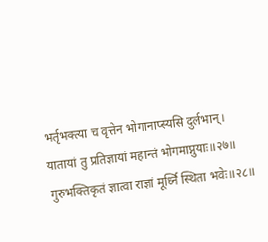भर्तृभक्त्या च वृत्तेन भोगानाप्स्यसि दुर्लभान्।
यातायां तु प्रतिज्ञायां महान्तं भोगमाप्नुयाः॥२७॥
गुरुभक्तिकृतं ज्ञात्वा राज्ञां मूर्ध्नि स्थिता भवेः॥२८॥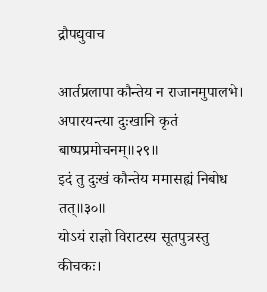द्रौपद्युवाच

आर्तप्रलापा कौन्तेय न राजानमुपालभे।
अपारयन्त्या दुःखानि कृतं बाष्पप्रमोचनम्॥२९॥
इदं तु दुःखं कौन्तेय ममासह्यं निबोध तत्॥३०॥
योऽयं राज्ञो विराटस्य सूतपुत्रस्तु कीचकः।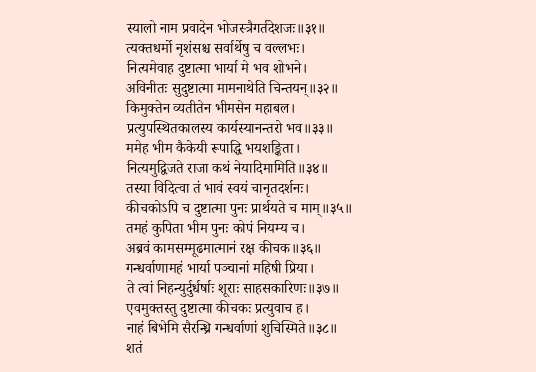स्यालो नाम प्रवादेन भोजस्त्रैगर्तदेशजः॥३१॥
त्यक्तधर्मो नृशंसश्च सर्वार्थेषु च वल्लभः।
नित्यमेवाह दुष्टात्मा भार्या मे भव शोभने।
अविनीतः सुदुष्टात्मा मामनाथेति चिन्तयन्॥३२॥
किमुक्तेन व्यतीतेन भीमसेन महाबल।
प्रत्युपस्थितकालस्य कार्यस्यानन्तरो भव॥३३॥
ममेह भीम कैकेयी रूपाद्धि भयशङ्किता।
नित्यमुद्विजते राजा कथं नेयादिमामिति॥३४॥
तस्या विदित्वा तं भावं स्वयं चानृतदर्शनः।
कीचकोऽपि च दुष्टात्मा पुनः प्रार्थयते च माम्॥३५॥
तमहं कुपिता भीम पुनः कोपं नियम्य च।
अब्रवं कामसम्मूढमात्मानं रक्ष कीचक॥३६॥
गन्धर्वाणामहं भार्या पञ्चानां महिषी प्रिया।
ते त्वां निहन्युर्दुर्धर्षाः शूराः साहसकारिणः॥३७॥
एवमुक्तस्तु दुष्टात्मा कीचकः प्रत्युवाच ह।
नाहं बिभेमि सैरन्ध्रि गन्धर्वाणां शुचिस्मिते॥३८॥
शतं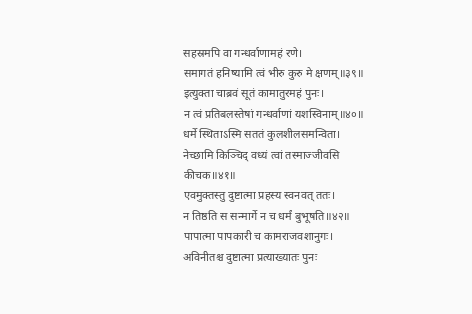सहस्रमपि वा गन्धर्वाणामहं रणे।
समागतं हनिष्यामि त्वं भीरु कुरु मे क्षणम्॥३९॥
इत्युक्ता चाब्रवं सूतं कामातुरमहं पुनः।
न त्वं प्रतिबलस्तेषां गन्धर्वाणां यशस्विनाम्॥४०॥
धर्मे स्थिताऽस्मि सततं कुलशीलसमन्विता।
नेच्छामि किञ्चिद् वध्यं त्वां तस्माज्जीवसि कीचक॥४१॥
एवमुक्तस्तु दुष्टात्मा प्रहस्य स्वनवत् ततः।
न तिष्ठति स सन्मार्गे न च धर्मं बुभूषति॥४२॥
पापात्मा पापकारी च कामराजवशानुगः।
अविनीतश्च दुष्टात्मा प्रत्याख्यातः पुनः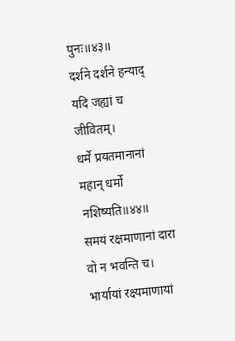पुनः॥४३॥
दर्शने दर्शने हन्याद् यदि जह्यां च जीवितम्।
धर्मे प्रयतमानानां महान् धर्मो नशिष्यति॥४४॥
समयं रक्षमाणानां दारा वो न भवन्ति च।
भार्यायां रक्ष्यमाणायां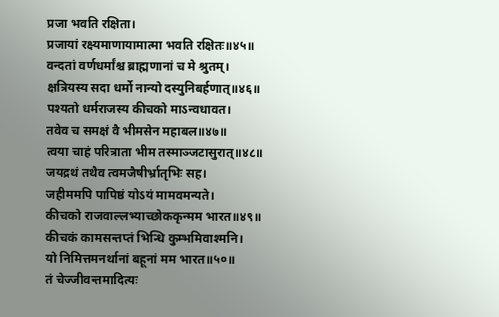प्रजा भवति रक्षिता।
प्रजायां रक्ष्यमाणायामात्मा भवति रक्षितः॥४५॥
वन्दतां वर्णधर्मांश्च ब्राह्मणानां च मे श्रुतम्।
क्षत्रियस्य सदा धर्मो नान्यो दस्युनिबर्हणात्॥४६॥
पश्यतो धर्मराजस्य कीचको माऽन्वधावत।
तवेव च समक्षं वै भीमसेन महाबल॥४७॥
त्वया चाहं परित्राता भीम तस्माञ्जटासुरात्॥४८॥
जयद्रथं तथैव त्वमजैषीर्भ्रातृभिः सह।
जहीममपि पापिष्ठं योऽयं मामवमन्यते।
कीचको राजवाल्लभ्याच्छोककृन्मम भारत॥४९॥
कीचकं कामसन्तप्तं भिन्धि कुम्भमिवाश्मनि।
यो निमित्तमनर्थानां बहूनां मम भारत॥५०॥
तं चेज्जीवन्तमादित्यः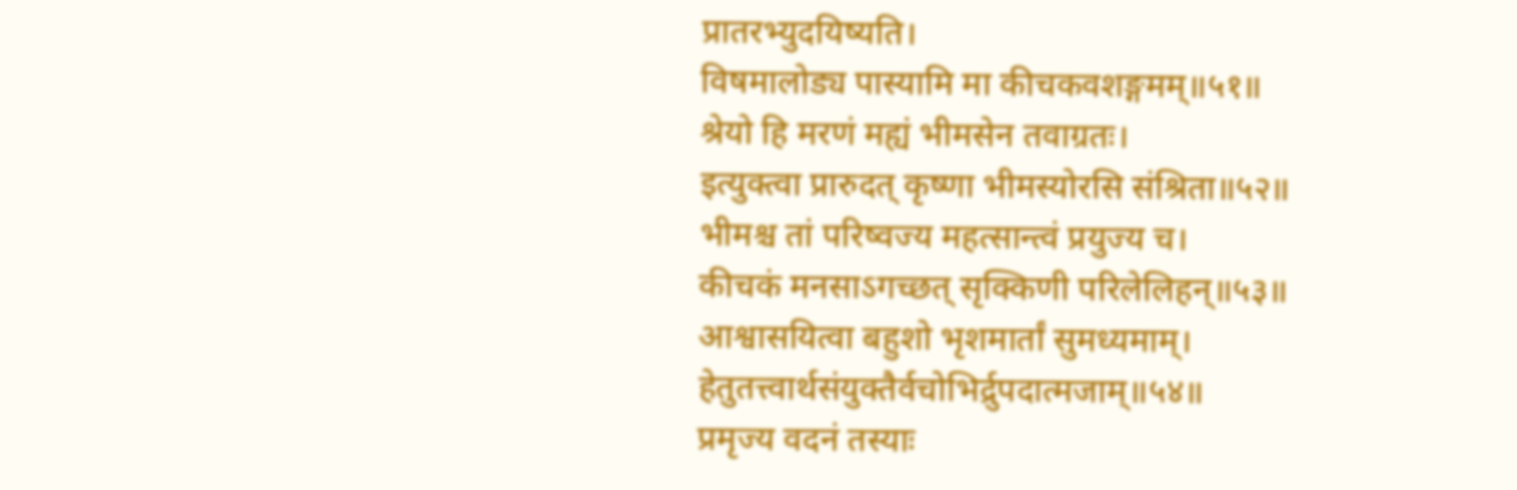प्रातरभ्युदयिष्यति।
विषमालोड्य पास्यामि मा कीचकवशङ्गमम्॥५१॥
श्रेयो हि मरणं मह्यं भीमसेन तवाग्रतः।
इत्युक्त्वा प्रारुदत् कृष्णा भीमस्योरसि संश्रिता॥५२॥
भीमश्च तां परिष्वज्य महत्सान्त्वं प्रयुज्य च।
कीचकं मनसाऽगच्छत् सृक्किणी परिलेलिहन्॥५३॥
आश्वासयित्वा बहुशो भृशमार्तां सुमध्यमाम्।
हेतुतत्त्वार्थसंयुक्तैर्वचोभिर्द्रुपदात्मजाम्॥५४॥
प्रमृज्य वदनं तस्याः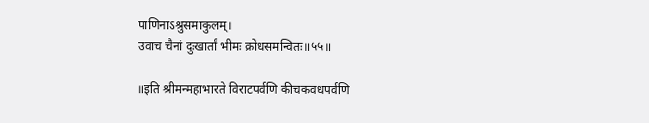पाणिनाऽश्रुसमाकुलम्।
उवाच चैनां दुःखार्तां भीमः क्रोधसमन्वितः॥५५॥

॥इति श्रीमन्महाभारते विराटपर्वणि कीचकवधपर्वणि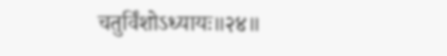चतुर्विंशोऽध्यायः॥२४॥